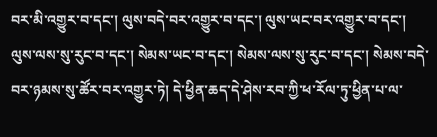བར་མི་འགྱུར་བ་དང་། ལུས་བདེ་བར་འགྱུར་བ་དང་། ལུས་ཡང་བར་འགྱུར་བ་དང་། ལུས་ལས་སུ་རུང་བ་དང་། སེམས་ཡང་བ་དང་། སེམས་ལས་སུ་རུང་བ་དང་། སེམས་བདེ་བར་ཉམས་སུ་ཚོར་བར་འགྱུར་ཏེ། དེ་ཕྱིན་ཆད་དེ་ཤེས་རབ་ཀྱི་ཕ་རོལ་ཏུ་ཕྱིན་པ་ལ་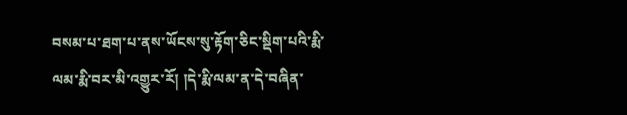བསམ་པ་ཐག་པ་ནས་ཡོངས་སུ་རྟོག་ཅིང་སྡིག་པའི་རྨི་ལམ་རྨི་བར་མི་འགྱུར་རོ། །དེ་རྨི་ལམ་ན་དེ་བཞིན་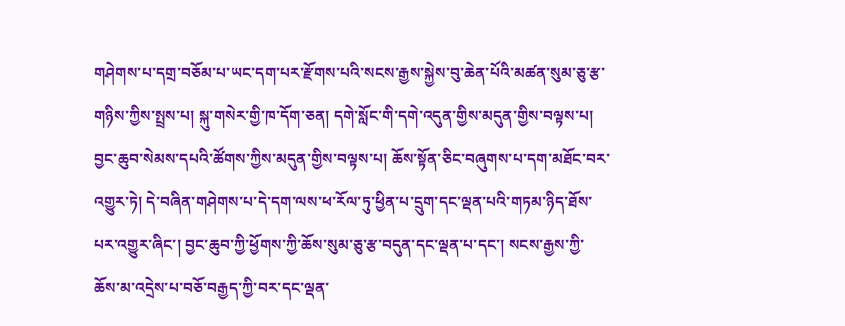གཤེགས་པ་དགྲ་བཅོམ་པ་ཡང་དག་པར་རྫོགས་པའི་སངས་རྒྱས་སྐྱེས་བུ་ཆེན་པོའི་མཚན་སུམ་ཅུ་རྩ་གཉིས་ཀྱིས་སྤྲས་པ། སྐུ་གསེར་གྱི་ཁ་དོག་ཅན། དགེ་སློང་གི་དགེ་འདུན་གྱིས་མདུན་གྱིས་བལྟས་པ། བྱང་ཆུབ་སེམས་དཔའི་ཚོགས་ཀྱིས་མདུན་གྱིས་བལྟས་པ། ཆོས་སྟོན་ཅིང་བཞུགས་པ་དག་མཐོང་བར་འགྱུར་ཏེ། དེ་བཞིན་གཤེགས་པ་དེ་དག་ལས་ཕ་རོལ་ཏུ་ཕྱིན་པ་དྲུག་དང་ལྡན་པའི་གཏམ་ཉིད་ཐོས་པར་འགྱུར་ཞིང་། བྱང་ཆུབ་ཀྱི་ཕྱོགས་ཀྱི་ཆོས་སུམ་ཅུ་རྩ་བདུན་དང་ལྡན་པ་དང་། སངས་རྒྱས་ཀྱི་ཆོས་མ་འདྲེས་པ་བཅོ་བརྒྱད་ཀྱི་བར་དང་ལྡན་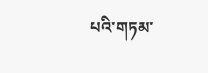པའི་གཏམ་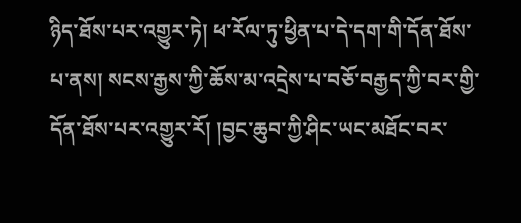ཉིད་ཐོས་པར་འགྱུར་ཏེ། ཕ་རོལ་ཏུ་ཕྱིན་པ་དེ་དག་གི་དོན་ཐོས་པ་ནས། སངས་རྒྱས་ཀྱི་ཆོས་མ་འདྲེས་པ་བཅོ་བརྒྱད་ཀྱི་བར་གྱི་དོན་ཐོས་པར་འགྱུར་རོ། །བྱང་ཆུབ་ཀྱི་ཤིང་ཡང་མཐོང་བར་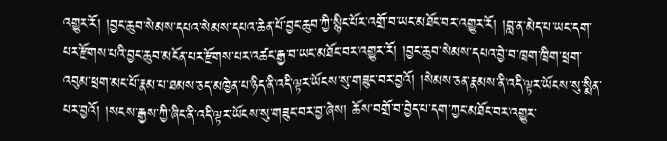འགྱུར་རོ། །བྱང་ཆུབ་སེམས་དཔའ་སེམས་དཔའ་ཆེན་པོ་བྱང་ཆུབ་ཀྱི་སྙིང་པོར་འགྲོ་བ་ཡང་མཐོང་བར་འགྱུར་རོ། །བླ་ན་མེད་པ་ཡང་དག་པར་རྫོགས་པའི་བྱང་ཆུབ་མངོན་པར་རྫོགས་པར་འཚང་རྒྱ་བ་ཡང་མཐོང་བར་འགྱུར་རོ། །བྱང་ཆུབ་སེམས་དཔའ་བྱེ་བ་ཁྲག་ཁྲིག་ཕྲག་འབུམ་ཕྲག་མང་པོ་རྣམ་པ་ཐམས་ཅད་མཁྱེན་པ་ཉིད་ནི་འདི་ལྟར་ཡོངས་སུ་གཟུང་བར་བྱའོ། །སེམས་ཅན་རྣམས་ནི་འདི་ལྟར་ཡོངས་སུ་སྨིན་པར་བྱའོ། །སངས་རྒྱས་ཀྱི་ཞིང་ནི་འདི་ལྟར་ཡོངས་སུ་གཟུང་བར་བྱ་ཞེས། ཆོས་བགྲོ་བ་བྱེད་པ་དག་ཀྱང་མཐོང་བར་འགྱུར་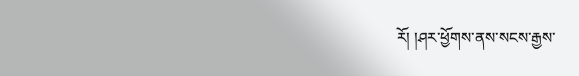རོ། །ཤར་ཕྱོགས་ནས་སངས་རྒྱས་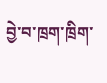བྱེ་བ་ཁྲག་ཁྲིག་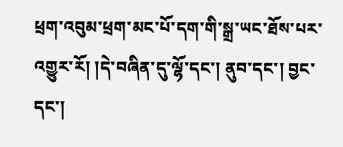ཕྲག་འབུམ་ཕྲག་མང་པོ་དག་གི་སྒྲ་ཡང་ཐོས་པར་འགྱུར་རོ། །དེ་བཞིན་དུ་ལྷོ་དང་། ནུབ་དང་། བྱང་དང་།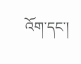འོག་དང་།